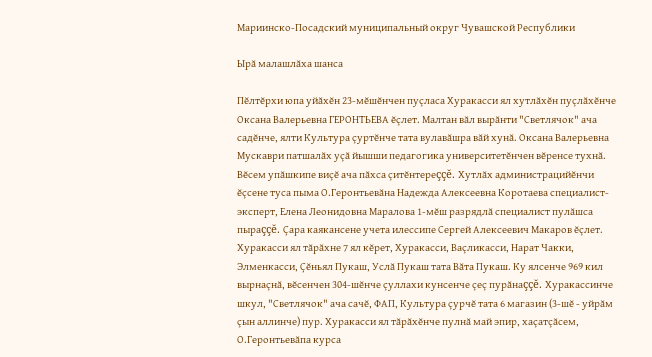Мариинско-Посадский муниципальный округ Чувашской Республики

Ырă малашлăха шанса

Пĕлтĕрхи юпа уйăхĕн 23-мĕшĕнчен пуçласа Хуракасси ял хутлăхĕн пуçлăхĕнче Оксана Валерьевна ГЕРОНТЬЕВА ĕçлет. Малтан вăл вырăнти "Светлячок" ача садĕнче, ялти Культура çуртĕнче тата вулавăшра вăй хунă. Оксана Валерьевна Мускаври патшалăх уçă йышши педагогика университетĕнчен вĕренсе тухнă. Вĕсем упăшкипе виçĕ ача пăхса çитĕнтереççĕ. Хутлăх администрацийĕнчи ĕçсене туса пыма О.Геронтьевăна Надежда Алексеевна Коротаева специалист-эксперт, Елена Леонидовна Маралова 1-мĕш разрядлă специалист пулăшса пыраççĕ. Çара каякансене учета илессипе Сергей Алексеевич Макаров ĕçлет. Хуракасси ял тăрăхне 7 ял кĕрет, Хуракасси, Ваçликасси, Нарат Чакки, Элменкасси, Çĕньял Пукаш, Услă Пукаш тата Вăта Пукаш. Ку ялсенче 969 кил вырнаçнă, вĕсенчен 304-шĕнче çуллахи кунсенче çеç пурăнаççĕ. Хуракассинче шкул, "Светлячок" ача сачĕ, ФАП, Культура çурчĕ тата 6 магазин (3-шĕ - уйрăм çын аллинче) пур. Хуракасси ял тăрăхĕнче пулнă май эпир, хаçатçăсем, О.Геронтьевăпа курса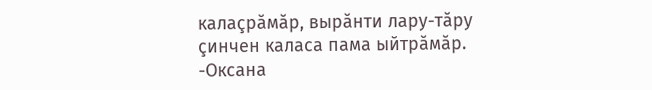калаçрăмăр, вырăнти лару-тăру çинчен каласа пама ыйтрăмăр. -Оксана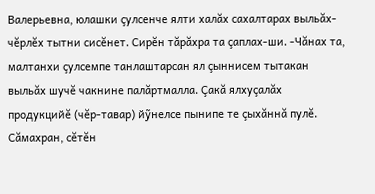Валерьевна, юлашки çулсенче ялти халăх сахалтарах выльăх-чĕрлĕх тытни сисĕнет. Сирĕн тăрăхра та çаплах-ши. -Чăнах та, малтанхи çулсемпе танлаштарсан ял çыннисем тытакан выльăх шучĕ чакнине палăртмалла. Çакă ялхуçалăх продукцийĕ (чĕр-тавар) йỹнелсе пынипе те çыхăннă пулĕ. Сăмахран, сĕтĕн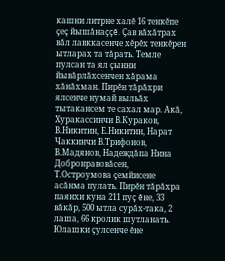кашни литрне халĕ 16 тенкĕпе çеç йышăнаççĕ. Çав вăхăтрах вăл лавккасенче хĕрĕх тенкĕрен ытларах та тăрать. Темле пулсан та ял çынни йывăрлăхсенчен хăрама хăнăхман. Пирĕн тăрăхри ялсенче нумай выльăх тытакансем те сахал мар. Акă, Хуракассинчи В.Кураков, В.Никитин, Е.Никитин, Нарат Чаккинчи В.Трифонов, В.Мадянов, Надеждăпа Нина Добронравовăсен, Т.Остроумова çемйисене асăнма пулать. Пирĕн тăрăхра паянхи куна 211 пуç ĕне, 33 вăкăр, 500 ытла сурăх-така, 2 лаша, 66 кролик шутланать. Юлашки çулсенче ĕне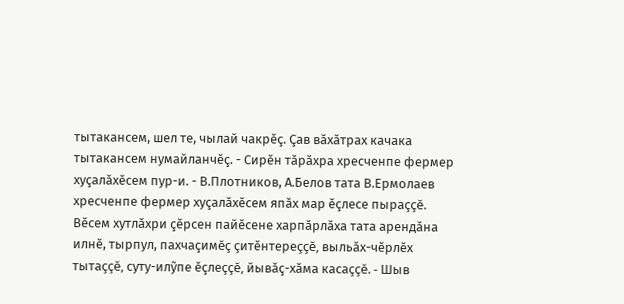тытакансем, шел те, чылай чакрĕç. Çав вăхăтрах качака тытакансем нумайланчĕç. - Сирĕн тăрăхра хресченпе фермер хуçалăхĕсем пур-и. - В.Плотников, А.Белов тата В.Ермолаев хресченпе фермер хуçалăхĕсем япăх мар ĕçлесе пыраççĕ. Вĕсем хутлăхри çĕрсен пайĕсене харпăрлăха тата арендăна илнĕ, тырпул, пахчаçимĕç çитĕнтереççĕ, выльăх-чĕрлĕх тытаççĕ, суту-илỹпе ĕçлеççĕ, йывăç-хăма касаççĕ. - Шыв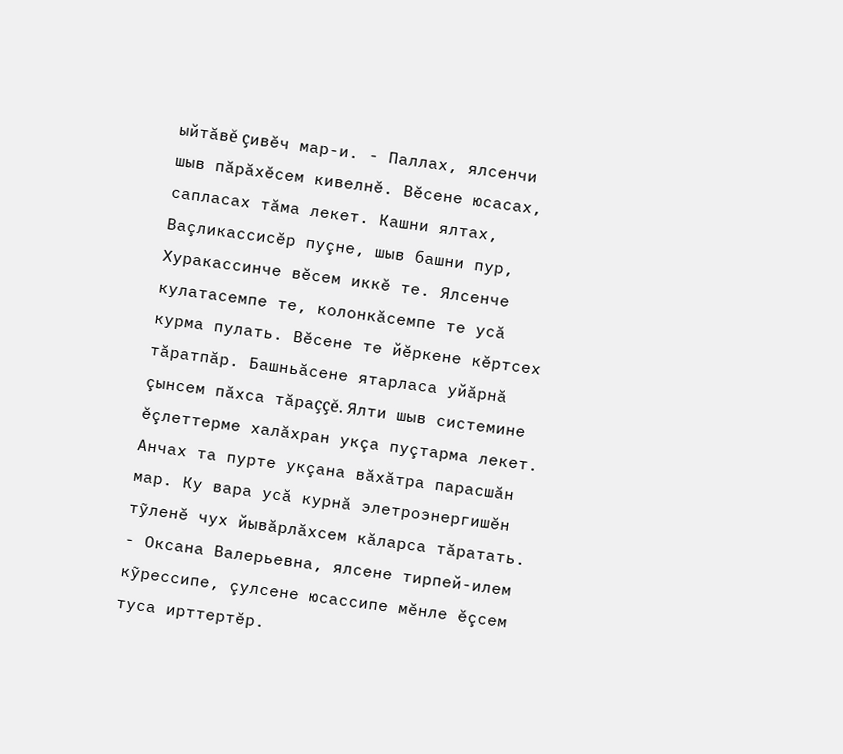ыйтăвĕ çивĕч мар-и. - Паллах, ялсенчи шыв пăрăхĕсем кивелнĕ. Вĕсене юсасах, сапласах тăма лекет. Кашни ялтах, Ваçликассисĕр пуçне, шыв башни пур, Хуракассинче вĕсем иккĕ те. Ялсенче кулатасемпе те, колонкăсемпе те усă курма пулать. Вĕсене те йĕркене кĕртсех тăратпăр. Башньăсене ятарласа уйăрнă çынсем пăхса тăраççĕ. Ялти шыв системине ĕçлеттерме халăхран укçа пуçтарма лекет. Анчах та пурте укçана вăхăтра парасшăн мар. Ку вара усă курнă элетроэнергишĕн тỹленĕ чух йывăрлăхсем кăларса тăратать. - Оксана Валерьевна, ялсене тирпей-илем кỹрессипе, çулсене юсассипе мĕнле ĕçсем туса ирттертĕр.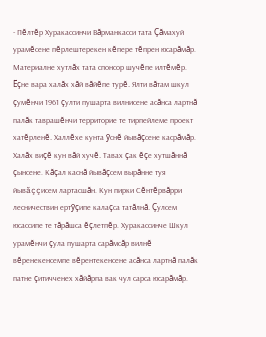- Пĕлтĕр Хуракассинчи Вăрманкасси тата Çăмахуй урамĕсене пĕрлештерекен кĕпере тĕпрен юсарăмăр. Материалне хутлăх тата спонсор шучĕпе илтĕмĕр. Ĕçне вара халăх хăй вăйĕпе турĕ. Ялти вăтам шкул çумĕнчи 1961 çулти пушарта вилнисене асăнса лартнă палăк таврашĕнчи территорие те тирпейлеме проект хатĕрленĕ. Халлĕхе кунта ỹснĕ йывăçсене касрăмăр. Халăх виçĕ кун вăй хучĕ. Тавах çак ĕçе хутшăннă çынсене. Кăçал каснă йывăçсем вырăнне туя йывăççисем лартасшăн. Кун пирки Сĕнтĕрвăрри лесничествин ертỹçипе калаçса татăлнă. Çулсем юсассипе те тăрăшса ĕçлетпĕр. Хуракассинче Шкул урамĕнчи çула пушарта сарăмсăр вилнĕ вĕренекенсемпе вĕрентекенсене асăнса лартнă палăк патне çитичченех хăйăрпа вак чул сарса юсарăмăр.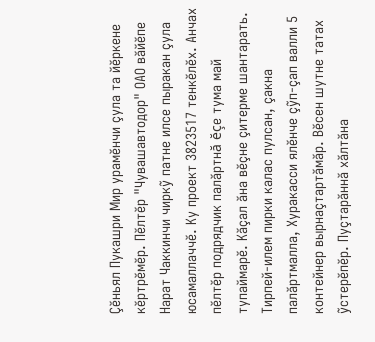Çĕньял Пукашри Мир урамĕнчи çула та йĕркене кĕртрĕмĕр. Пĕлтĕр "Чувашавтодор" ОАО вăйĕпе Нарат Чаккинчи чиркỹ патне илсе пыракан çула юсамаллаччĕ. Ку проект 3823517 тенкĕлĕх. Анчах пĕлтĕр подрядчик палăртнă ĕçе тума май тупаймарĕ. Кăçал ăна вĕçне çитерме шантарать. Тирпей-илем пирки калас пулсан, çакна палăртмалла, Хуракасси ялĕнче çỹп-çап валли 5 контейнер вырнаçтартăмăр. Вĕсен шутне татах ỹстерĕпĕр. Пуçтарăннă хăлтăна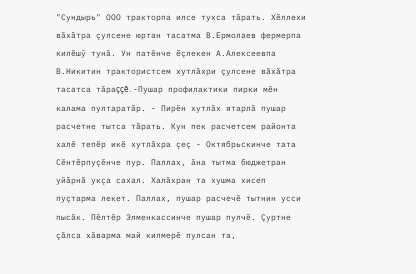"Сундырь" ООО тракторпа илсе тухса тăрать. Хĕллехи вăхăтра çулсене юртан тасатма В.Ермолаев фермерпа килĕшỹ тунă. Ун патĕнче ĕçлекен А.Алексеевпа В.Никитин трактористсем хутлăхри çулсене вăхăтра тасатса тăраççĕ. -Пушар профилактики пирки мĕн калама пултаратăр. - Пирĕн хутлăх ятарлă пушар расчетне тытса тăрать. Кун пек расчетсем районта халĕ тепĕр икĕ хутлăхра çеç - Октябрьскинче тата Сĕнтĕрпуçĕнче пур. Паллах, ăна тытма бюджетран уйăрнă укçа сахал. Халăхран та хушма хисеп пуçтарма лекет. Паллах, пушар расчечĕ тытнин усси пысăк. Пĕлтĕр Элменкассинче пушар пулчĕ. Çуртне çăлса хăварма май килмерĕ пулсан та,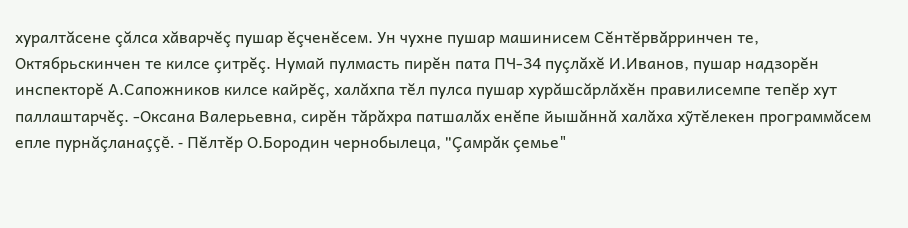хуралтăсене çăлса хăварчĕç пушар ĕçченĕсем. Ун чухне пушар машинисем Сĕнтĕрвăрринчен те, Октябрьскинчен те килсе çитрĕç. Нумай пулмасть пирĕн пата ПЧ-34 пуçлăхĕ И.Иванов, пушар надзорĕн инспекторĕ А.Сапожников килсе кайрĕç, халăхпа тĕл пулса пушар хурăшсăрлăхĕн правилисемпе тепĕр хут паллаштарчĕç. -Оксана Валерьевна, сирĕн тăрăхра патшалăх енĕпе йышăннă халăха хỹтĕлекен программăсем епле пурнăçланаççĕ. - Пĕлтĕр О.Бородин чернобылеца, "Çамрăк çемье"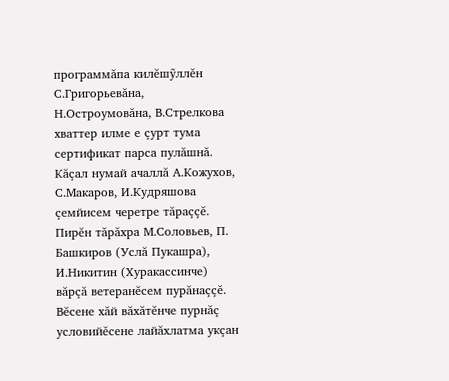программăпа килĕшỹллĕн С.Григорьевăна, Н.Остроумовăна, В.Стрелкова хваттер илме е çурт тума сертификат парса пулăшнă. Кăçал нумай ачаллă А.Кожухов, С.Макаров, И.Кудряшова çемйисем черетре тăраççĕ. Пирĕн тăрăхра М.Соловьев, П. Башкиров (Услă Пукашра), И.Никитин (Хуракассинче) вăрçă ветеранĕсем пурăнаççĕ. Вĕсене хăй вăхăтĕнче пурнăç условийĕсене лайăхлатма укçан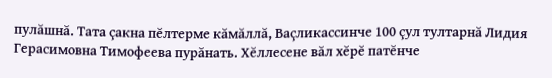пулăшнă. Тата çакна пĕлтерме кăмăллă, Ваçликассинче 100 çул тултарнă Лидия Герасимовна Тимофеева пурăнать. Хĕллесене вăл хĕрĕ патĕнче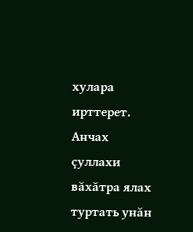хулара ирттерет. Анчах çуллахи вăхăтра ялах туртать унăн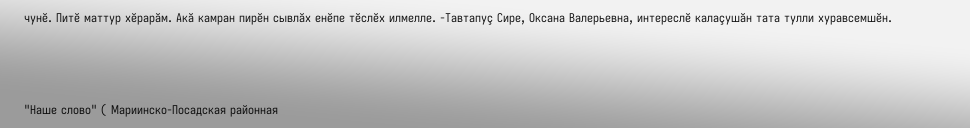чунĕ. Питĕ маттур хĕрарăм. Акă камран пирĕн сывлăх енĕпе тĕслĕх илмелле. -Тавтапуç Сире, Оксана Валерьевна, интереслĕ калаçушăн тата тулли хуравсемшĕн.



"Наше слово" ( Мариинско-Посадская районная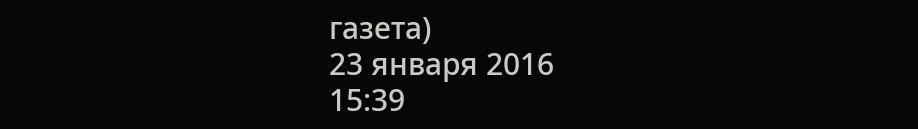газета)
23 января 2016
15:39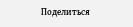Поделиться